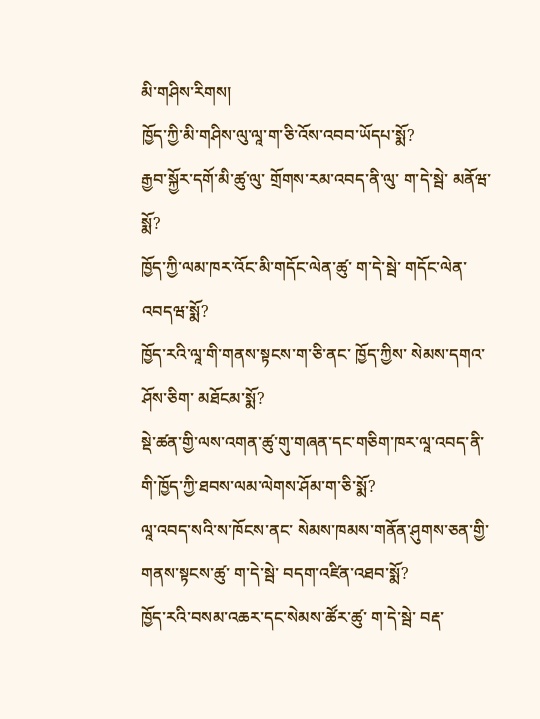མི་གཤིས་རིགས།
ཁྱོད་ཀྱི་མི་གཤིས་ལུ་ལཱ་ག་ཅི་འོས་འབབ་ཡོདཔ་སྨོ?
རྒྱབ་སྐྱོར་དགོ་མི་ཚུ་ལུ་ གྲོགས་རམ་འབད་ནི་ལུ་ ག་དེ་སྦེ་ མནོཝ་སྨོ?
ཁྱོད་ཀྱི་ལམ་ཁར་འོང་མི་གདོང་ལེན་ཚུ་ ག་དེ་སྦེ་ གདོང་ལེན་འབདཝ་སྨོ?
ཁྱོད་རའི་ལཱ་གི་གནས་སྟངས་ག་ཅི་ནང་ ཁྱོད་ཀྱིས་ སེམས་དགའ་ཤོས་ཅིག་ མཐོངམ་སྨོ?
སྡེ་ཚན་གྱི་ལས་འགན་ཚུ་གུ་གཞན་དང་གཅིག་ཁར་ལཱ་འབད་ནི་གི་ཁྱོད་ཀྱི་ཐབས་ལམ་ལེགས་ཤོམ་ག་ཅི་སྨོ?
ལཱ་འབད་སའི་ས་ཁོངས་ནང་ སེམས་ཁམས་གནོན་ཤུགས་ཅན་གྱི་གནས་སྟངས་ཚུ་ ག་དེ་སྦེ་ བདག་འཛིན་འཐབ་སྨོ?
ཁྱོད་རའི་བསམ་འཆར་དང་སེམས་ཚོར་ཚུ་ ག་དེ་སྦེ་ བརྡ་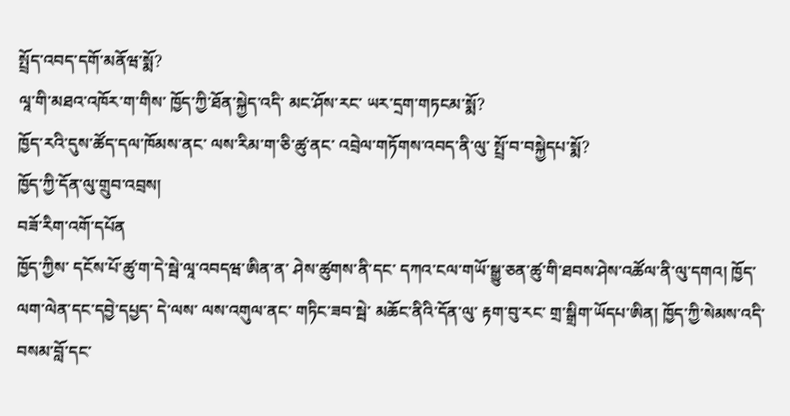སྤྲོད་འབད་དགོ་མནོཝ་སྨོ?
ལཱ་གི་མཐའ་འཁོར་ག་གིས་ ཁྱོད་ཀྱི་ཐོན་སྐྱེད་འདི་ མང་ཤོས་རང་ ཡར་དྲག་གཏངམ་སྨོ?
ཁྱོད་རའི་དུས་ཚོད་དལ་ཁོམས་ནང་ ལས་རིམ་ག་ཅི་ཚུ་ནང་ འབྲེལ་གཏོགས་འབད་ནི་ལུ་ སྤྲོ་བ་བསྐྱེདཔ་སྨོ?
ཁྱོད་ཀྱི་དོན་ལུ་གྲུབ་འབྲས།
བཟོ་རིག་འགོ་དཔོན
ཁྱོད་ཀྱིས་ དངོས་པོ་ཚུ་ག་དེ་སྦེ་ལཱ་འབདཝ་ཨིན་ན་ ཤེས་ཚུགས་ནི་དང་ དཀའ་ངལ་གཡོ་སྒྱུ་ཅན་ཚུ་གི་ཐབས་ཤེས་འཚོལ་ནི་ལུ་དགའ། ཁྱོད་ལག་ལེན་དང་དབྱེ་དཔྱད་ དེ་ལས་ ལས་འགུལ་ནང་ གཏིང་ཟབ་སྦེ་ མཆོང་ནིའི་དོན་ལུ་ རྟག་བུ་རང་ གྲ་སྒྲིག་ཡོདཔ་ཨིན། ཁྱོད་ཀྱི་སེམས་འདི་ བསམ་བློ་དང་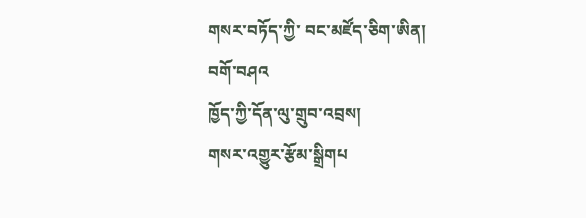གསར་བཏོད་ཀྱི་ བང་མཛོད་ཅིག་ཨིན།
བགོ་བཤའ
ཁྱོད་ཀྱི་དོན་ལུ་གྲུབ་འབྲས།
གསར་འགྱུར་རྩོམ་སྒྲིགཔ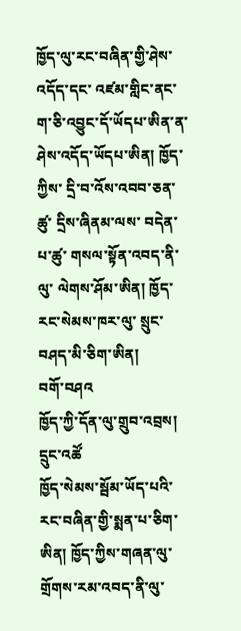ཁྱོད་ལུ་རང་བཞིན་གྱི་ཤེས་འདོད་དང་ འཛམ་གླིང་ནང་ག་ཅི་འབྱུང་དོ་ཡོདཔ་ཨིན་ན་ ཤེས་འདོད་ཡོདཔ་ཨིན། ཁྱོད་ཀྱིས་ དྲི་བ་འོས་འབབ་ཅན་ཚུ་ དྲིས་ཞིནམ་ལས་ བདེན་པ་ཚུ་ གསལ་སྟོན་འབད་ནི་ལུ་ ལེགས་ཤོམ་ཨིན། ཁྱོད་རང་སེམས་ཁར་ལུ་ སྲུང་བཤད་མི་ཅིག་ཨིན།
བགོ་བཤའ
ཁྱོད་ཀྱི་དོན་ལུ་གྲུབ་འབྲས།
དྲུང་འཚོ
ཁྱོད་སེམས་སྦོམ་ཡོད་པའི་རང་བཞིན་གྱི་སྨན་པ་ཅིག་ཨིན། ཁྱོད་ཀྱིས་གཞན་ལུ་གྲོགས་རམ་འབད་ནི་ལུ་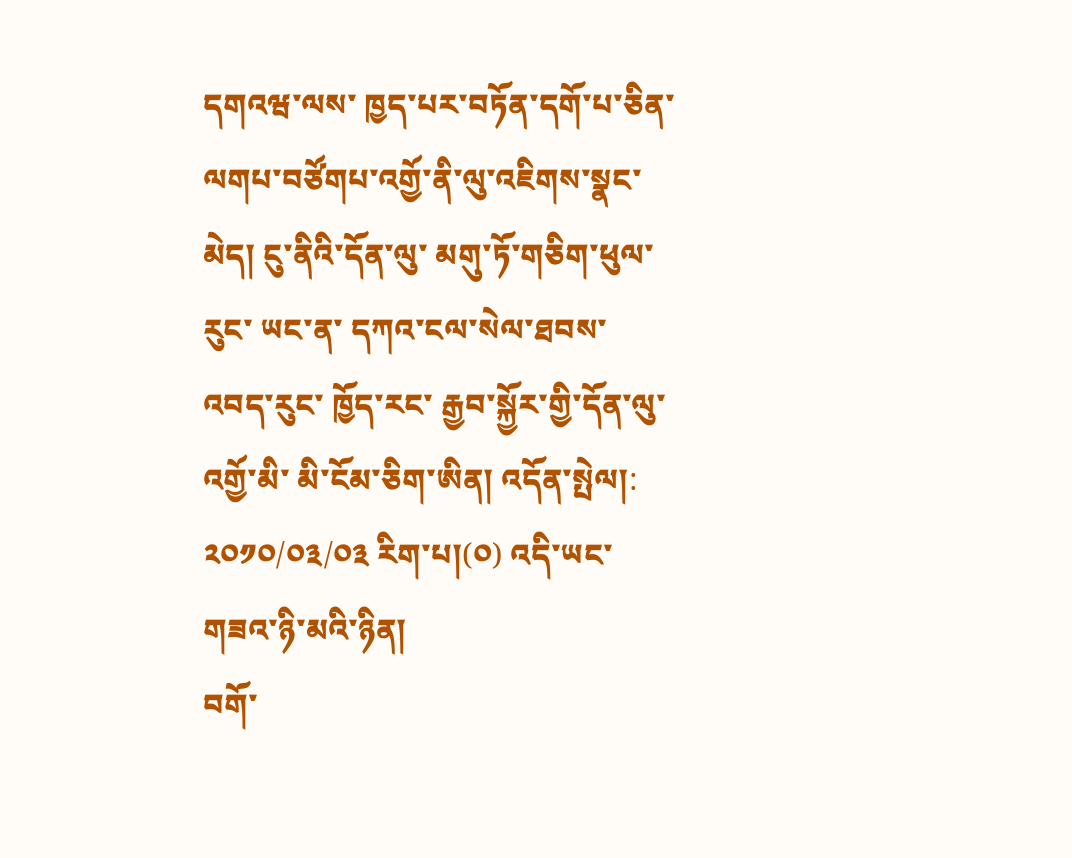དགའཝ་ལས་ ཁྱད་པར་བཏོན་དགོ་པ་ཅིན་ ལགཔ་བཙོགཔ་འགྱོ་ནི་ལུ་འཇིགས་སྣང་མེད། ངུ་ནིའི་དོན་ལུ་ མགུ་ཏོ་གཅིག་ཕུལ་རུང་ ཡང་ན་ དཀའ་ངལ་སེལ་ཐབས་འབད་རུང་ ཁྱོད་རང་ རྒྱབ་སྐྱོར་གྱི་དོན་ལུ་ འགྱོ་མི་ མི་ངོམ་ཅིག་ཨིན། འདོན་སྤེལ།: ༢༠༡༠/༠༣/༠༣ རིག་པ།(༠) འདི་ཡང་ གཟའ་ཉི་མའི་ཉིན།
བགོ་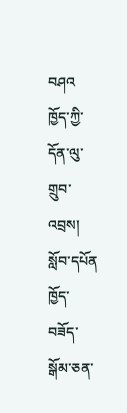བཤའ
ཁྱོད་ཀྱི་དོན་ལུ་གྲུབ་འབྲས།
སློབ་དཔོན
ཁྱོད་བཟོད་སྒོམ་ཅན་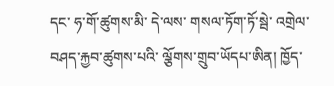དང་ ཧ་གོ་ཚུགས་མི་ དེ་ལས་ གསལ་ཏོག་ཏོ་སྦེ་ འགྲེལ་བཤད་རྐྱབ་ཚུགས་པའི་ ལྕོགས་གྲུབ་ཡོདཔ་ཨིན། ཁྱོད་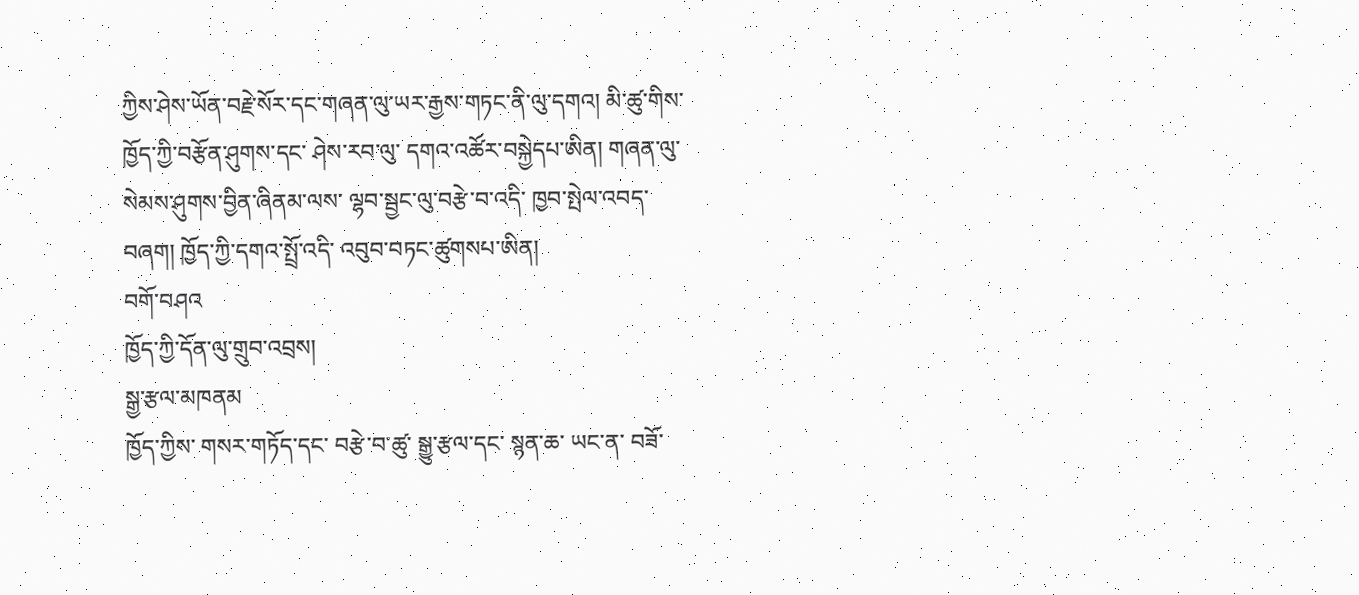ཀྱིས་ཤེས་ཡོན་བརྗེ་སོར་དང་གཞན་ལུ་ཡར་རྒྱས་གཏང་ནི་ལུ་དགའ། མི་ཚུ་གིས་ ཁྱོད་ཀྱི་བརྩོན་ཤུགས་དང་ ཤེས་རབ་ལུ་ དགའ་འཚོར་བསྐྱེདཔ་ཨིན། གཞན་ལུ་སེམས་ཤུགས་བྱིན་ཞིནམ་ལས་ ལྷབ་སྦྱང་ལུ་བརྩེ་བ་འདི་ ཁྱབ་སྤེལ་འབད་བཞག། ཁྱོད་ཀྱི་དགའ་སྤྲོ་འདི་ འབུབ་བཏང་ཚུགསཔ་ཨིན།
བགོ་བཤའ
ཁྱོད་ཀྱི་དོན་ལུ་གྲུབ་འབྲས།
སྒྱ་རྩལ་མཁནམ
ཁྱོད་ཀྱིས་ གསར་གཏོད་དང་ བརྩེ་བ་ཚུ་ སྒྱུ་རྩལ་དང་ སྙན་ཆ་ ཡང་ན་ བཟོ་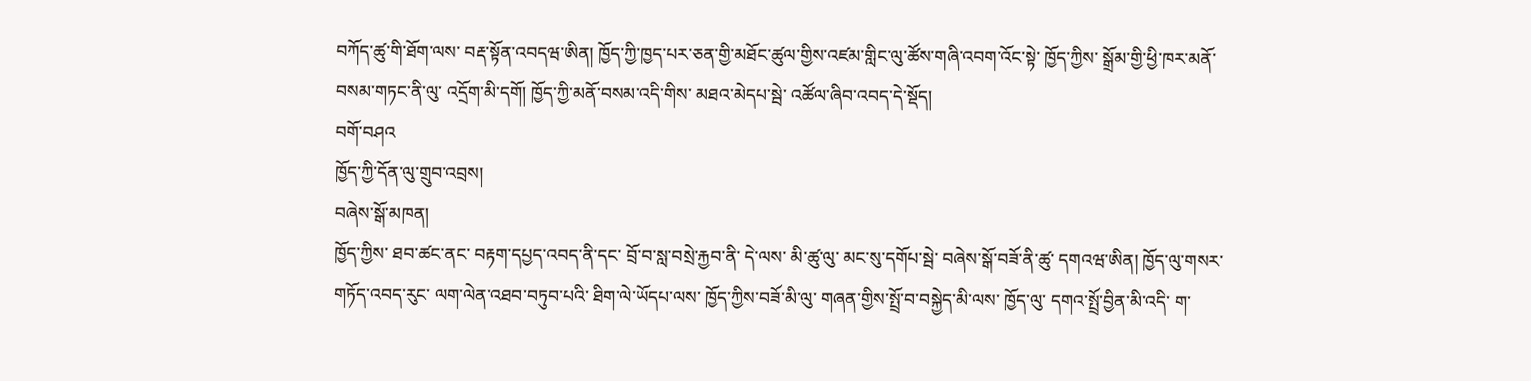བཀོད་ཚུ་གི་ཐོག་ལས་ བརྡ་སྟོན་འབདཝ་ཨིན། ཁྱོད་ཀྱི་ཁྱད་པར་ཅན་གྱི་མཐོང་ཚུལ་གྱིས་འཛམ་གླིང་ལུ་ཚོས་གཞི་འབག་འོང་སྟེ་ ཁྱོད་ཀྱིས་ སྒྲོམ་གྱི་ཕྱི་ཁར་མནོ་བསམ་གཏང་ནི་ལུ་ འདྲོག་མི་དགོ། ཁྱོད་ཀྱི་མནོ་བསམ་འདི་གིས་ མཐའ་མེདཔ་སྦེ་ འཚོལ་ཞིབ་འབད་དེ་སྡོད།
བགོ་བཤའ
ཁྱོད་ཀྱི་དོན་ལུ་གྲུབ་འབྲས།
བཞེས་སྒོ་མཁན།
ཁྱོད་ཀྱིས་ ཐབ་ཚང་ནང་ བརྟག་དཔྱད་འབད་ནི་དང་ བྲོ་བ་སླ་བསྲེ་རྐྱབ་ནི་ དེ་ལས་ མི་ཚུ་ལུ་ མང་སུ་དགོཔ་སྦེ་ བཞེས་སྒོ་བཟོ་ནི་ཚུ་ དགའཝ་ཨིན། ཁྱོད་ལུ་གསར་གཏོད་འབད་རུང་ ལག་ལེན་འཐབ་བཏུབ་པའི་ ཐིག་ལེ་ཡོདཔ་ལས་ ཁྱོད་ཀྱིས་བཟོ་མི་ལུ་ གཞན་གྱིས་སྤྲོ་བ་བསྐྱེད་མི་ལས་ ཁྱོད་ལུ་ དགའ་སྤྲོ་བྱིན་མི་འདི་ ག་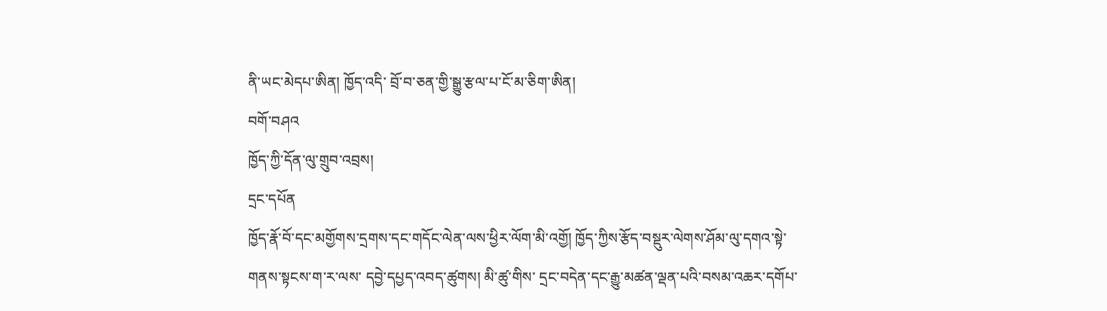ནི་ཡང་མེདཔ་ཨིན། ཁྱོད་འདི་ བྲོ་བ་ཅན་གྱི་སྒྱུ་རྩལ་པ་ངོ་མ་ཅིག་ཨིན།
བགོ་བཤའ
ཁྱོད་ཀྱི་དོན་ལུ་གྲུབ་འབྲས།
དྲང་དཔོན
ཁྱོད་རྣོ་བོ་དང་མགྱོགས་དྲགས་དང་གདོང་ལེན་ལས་ཕྱིར་ལོག་མི་འགྱོ། ཁྱོད་ཀྱིས་རྩོད་བསྡུར་ལེགས་ཤོམ་ལུ་དགའ་སྟེ་ གནས་སྟངས་ག་ར་ལས་ དབྱེ་དཔྱད་འབད་ཚུགས། མི་ཚུ་གིས་ དྲང་བདེན་དང་རྒྱུ་མཚན་ལྡན་པའི་བསམ་འཆར་དགོཔ་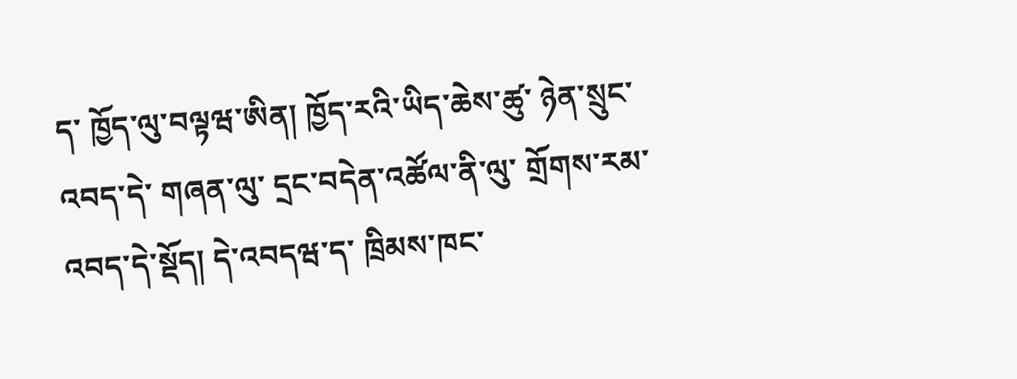ད་ ཁྱོད་ལུ་བལྟཝ་ཨིན། ཁྱོད་རའི་ཡིད་ཆེས་ཚུ་ ཉེན་སྲུང་འབད་དེ་ གཞན་ལུ་ དྲང་བདེན་འཚོལ་ནི་ལུ་ གྲོགས་རམ་འབད་དེ་སྡོད། དེ་འབདཝ་ད་ ཁྲིམས་ཁང་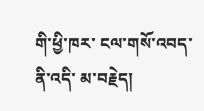གི་ཕྱི་ཁར་ ངལ་གསོ་འབད་ནི་འདི་ མ་བརྗེད།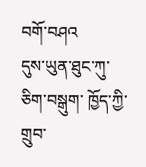བགོ་བཤའ
དུས་ཡུན་ཐུང་ཀུ་ཅིག་བསྒུག་ ཁྱོད་ཀྱི་གྲུབ་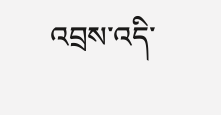འབྲས་འདི་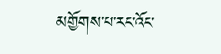མགྱོགས་པ་རང་འོང་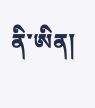ནི་ཨིན།